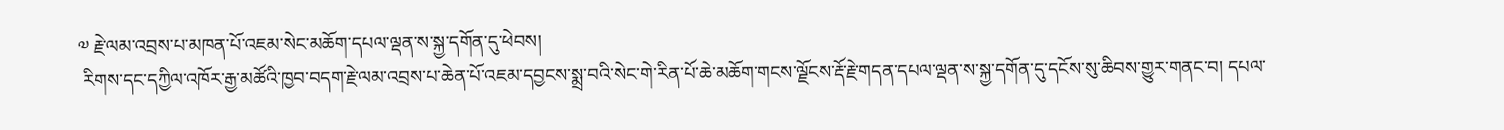༧ རྗེ་ལམ་འབྲས་པ་མཁན་པོ་འཇམ་སེང་མཆོག་དཔལ་ལྡན་ས་སྐྱ་དགོན་དུ་ཕེབས།
 རིགས་དང་དཀྱིལ་འཁོར་རྒྱ་མཚོའི་ཁྱབ་བདག་རྗེ་ལམ་འབྲས་པ་ཆེན་པོ་འཇམ་དབྱངས་སྨྲ་བའི་སེང་གེ་རིན་པོ་ཆེ་མཆོག་གངས་ལྗོངས་རྡོ་རྗེ་གདན་དཔལ་ལྡན་ས་སྐྱ་དགོན་དུ་དངོས་སུ་ཆིབས་གྱུར་གནང་བ། དཔལ་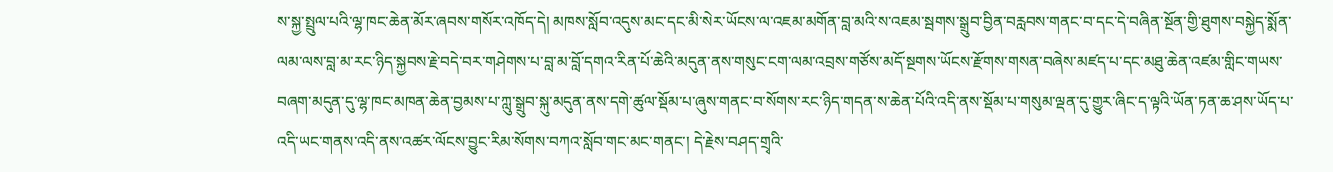ས་སྐྱ་སྤྲུལ་པའི་ལྷ་ཁང་ཆེན་མོར་ཞབས་གསོར་འཁོད་དེ། མཁས་སློབ་འདུས་མང་དང་མི་སེར་ཡོངས་ལ་འཇམ་མགོན་བླ་མའི་ས་འཇམ་སྦགས་སྒྲུབ་བྱིན་བརླབས་གནང་བ་དང་དེ་བཞིན་སྔོན་གྱི་ཐུགས་བསྐྱེད་སྨོན་ལམ་ལས་བླ་མ་རང་ཉིད་སྐྱབས་རྗེ་བདེ་བར་གཤེགས་པ་བླ་མ་བློ་དགའ་རིན་པོ་ཆེའི་མདུན་ནས་གསུང་ངག་ལམ་འབྲས་གཙོས་མདོ་སྔགས་ཡོངས་རྫོགས་གསན་བཞེས་མཛད་པ་དང་མཐུ་ཆེན་འཛམ་གླིང་གཡས་བཞག་མདུན་དུ་ལྷ་ཁང་མཁན་ཆེན་བྱམས་པ་ཀླུ་སྒྲུབ་སྐུ་མདུན་ནས་དགེ་ཚུལ་སྡོམ་པ་ཞུས་གནང་བ་སོགས་རང་ཉིད་གདན་ས་ཆེན་པོའི་འདི་ནས་སྡོམ་པ་གསུམ་ལྡན་དུ་གྱུར་ཞིང་ད་ལྟའི་ཡོན་ཏན་ཆ་ཤས་ཡོད་པ་འདི་ཡང་གནས་འདི་ནས་འཚར་ལོངས་བྱུང་རིམ་སོགས་བཀའ་སློབ་གང་མང་གནང་། དེ་རྗེས་བཤད་གྲྭའི་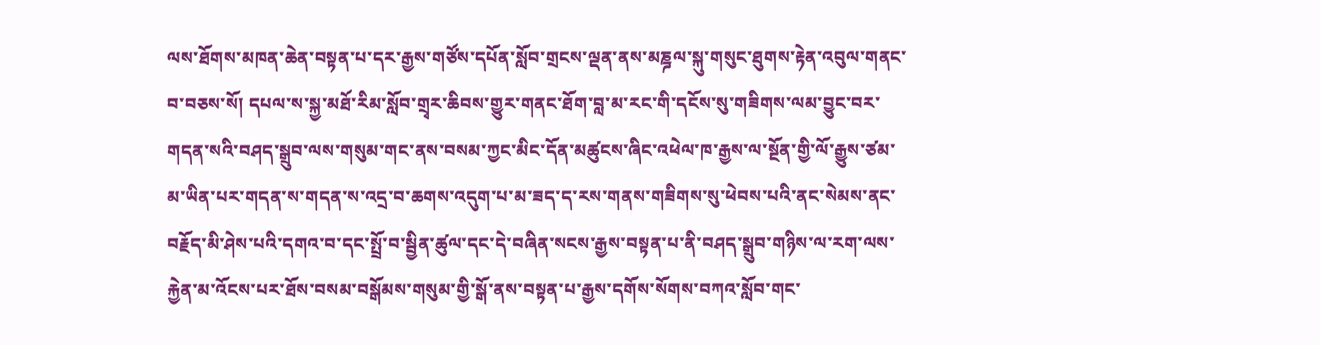ལས་ཐོགས་མཁན་ཆེན་བསྟན་པ་དར་རྒྱས་གཙོས་དཔོན་སློབ་གྲངས་ལྡན་ནས་མཎྜལ་སྐུ་གསུང་ཐུགས་རྟེན་འབུལ་གནང་བ་བཅས་སོ། དཔལ་ས་སྐྱ་མཐོ་རིམ་སློབ་གྲྭར་ཆིབས་གྱུར་གནང་ཐོག་བླ་མ་རང་གི་དངོས་སུ་གཟིགས་ལམ་བྱུང་བར་གདན་སའི་བཤད་སྒྲུབ་ལས་གསུམ་གང་ནས་བསམ་ཀྱང་མིང་དོན་མཚུངས་ཞིང་འཕེལ་ཁ་རྒྱས་ལ་སྔོན་གྱི་ལོ་རྒྱུས་ཙམ་མ་ཡིན་པར་གདན་ས་གདན་ས་འདྲ་བ་ཆགས་འདུག་པ་མ་ཟད་ད་རས་གནས་གཟིགས་སུ་ཕེབས་པའི་ནང་སེམས་ནང་བརྗོད་མི་ཤེས་པའི་དགའ་བ་དང་སྤྲོ་བ་སྦྱིན་ཚུལ་དང་དེ་བཞིན་སངས་རྒྱས་བསྟན་པ་ནི་བཤད་སྒྲུབ་གཉིས་ལ་རག་ལས་རྐྱེན་མ་འོངས་པར་ཐོས་བསམ་བསྒོམས་གསུམ་གྱི་སྒོ་ནས་བསྟན་པ་རྒྱས་དགོས་སོགས་བཀའ་སློབ་གང་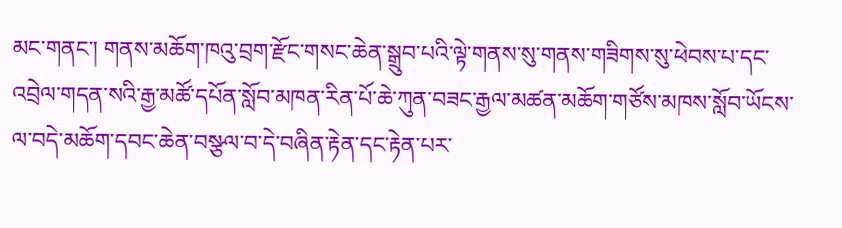མང་གནང་། གནས་མཆོག་ཁའུ་བྲག་རྫོང་གསང་ཆེན་སྒྲུབ་པའི་ལྟེ་གནས་སུ་གནས་གཟིགས་སུ་ཕེབས་པ་དང་འབྲེལ་གདན་སའི་རྒྱ་མཚོ་དཔོན་སློབ་མཁན་རིན་པོ་ཆེ་ཀུན་བཟང་རྒྱལ་མཚན་མཆོག་གཙོས་མཁས་སློབ་ཡོངས་ལ་བདེ་མཆོག་དབང་ཆེན་བསྩལ་བ་དེ་བཞིན་རྟེན་དང་རྟེན་པར་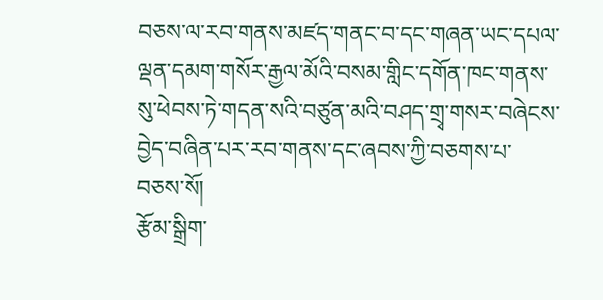བཅས་ལ་རབ་གནས་མཛད་གནང་བ་དང་གཞན་ཡང་དཔལ་ལྡན་དམག་གསོར་རྒྱལ་མོའི་བསམ་གླིང་དགོན་ཁང་གནས་སུ་ཕེབས་ཏེ་གདན་སའི་བཙུན་མའི་བཤད་གྲྭ་གསར་བཞེངས་བྱེད་བཞིན་པར་རབ་གནས་དང་ཞབས་ཀྱི་བཅགས་པ་བཅས་སོ།
རྩོམ་སྒྲིག་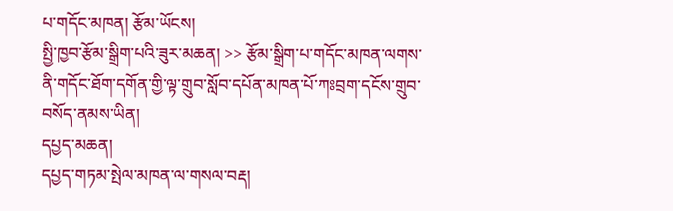པ་གདོང་མཁན། རྩོམ་ཡོངས།
སྤྱི་ཁྱབ་རྩོམ་སྒྲིག་པའི་ཟུར་མཆན། >> རྩོམ་སྒྲིག་པ་གདོང་མཁན་ལགས་ནི་གདོང་ཐོག་དགོན་གྱི་ལྟ་གྲུབ་སློབ་དཔོན་མཁན་པོ་ཀཿབྲག་དངོས་གྲུབ་བསོད་ནམས་ཡིན།
དཔྱད་མཆན།
དཔྱད་གཏམ་སྤེལ་མཁན་ལ་གསལ་བརྡ།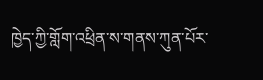ཁྱེད་ཀྱི་གློག་འཕྲིན་ས་གནས་ཀུན་པོར་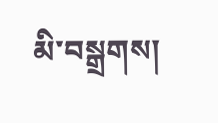མི་བསྒྲགས།